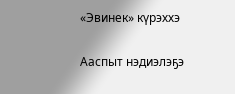«Эвинек» күрэххэ

Ааспыт нэдиэлэҕэ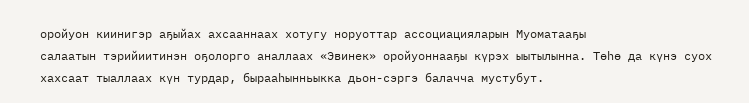оройуон киинигэр аҕыйах ахсааннаах хотугу норуоттар ассоциацияларын Муоматааҕы
салаатын тэрийиитинэн оҕолорго аналлаах «Эвинек» оройуоннааҕы күрэх ыытылынна. Төһө да күнэ суох
хахсаат тыаллаах күн турдар, бырааһынньыкка дьон-сэргэ балачча мустубут.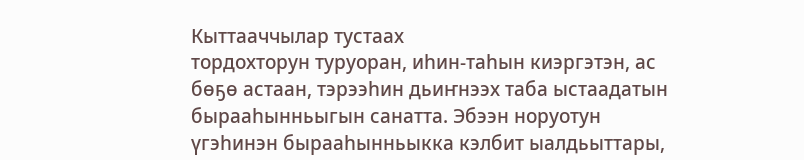Кыттааччылар тустаах
тордохторун туруоран, иһин-таһын киэргэтэн, ас бөҕө астаан, тэрээһин дьиҥнээх таба ыстаадатын
бырааһынньыгын санатта. Эбээн норуотун үгэһинэн бырааһынньыкка кэлбит ыалдьыттары,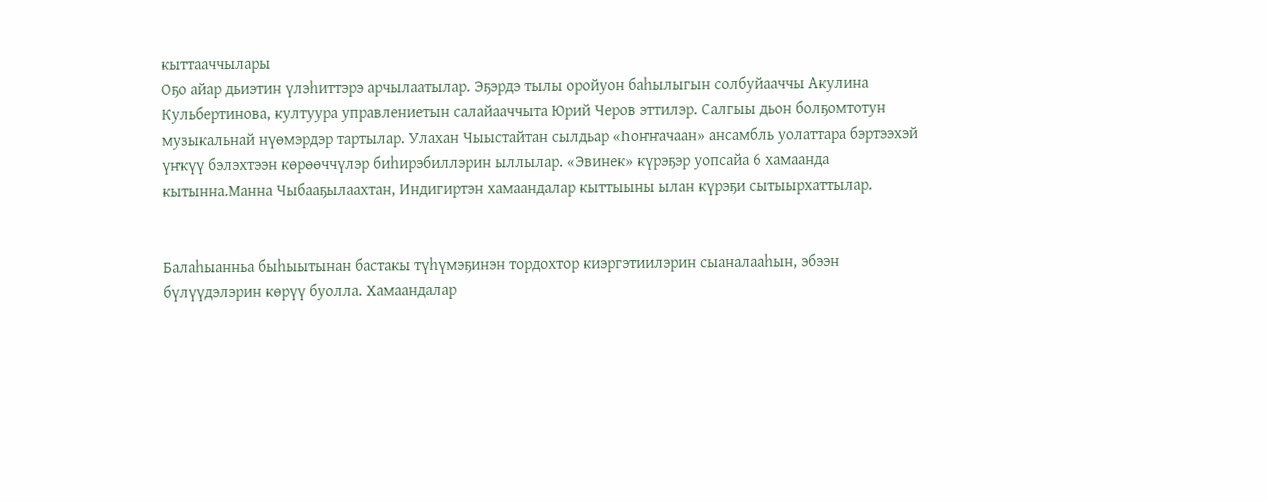кыттааччылары
Оҕо айар дьиэтин үлэһиттэрэ арчылаатылар. Эҕэрдэ тылы оройуон баһылыгын солбуйааччы Акулина
Кульбертинова, култуура управлениетын салайааччыта Юрий Черов эттилэр. Салгыы дьон болҕомтотун
музыкальнай нүөмэрдэр тартылар. Улахан Чыыстайтан сылдьар «Һоҥҥачаан» ансамбль уолаттара бэртээхэй
үҥкүү бэлэхтээн көрөөччүлэр биһирэбиллэрин ыллылар. «Эвинек» күрэҕэр уопсайа 6 хамаанда
кытынна.Манна Чыбааҕылаахтан, Индигиртэн хамаандалар кыттыыны ылан күрэҕи сытыырхаттылар.


Балаһыанньа быһыытынан бастакы түһүмэҕинэн тордохтор киэргэтиилэрин сыаналааһын, эбээн
бүлүүдэлэрин көрүү буолла. Хамаандалар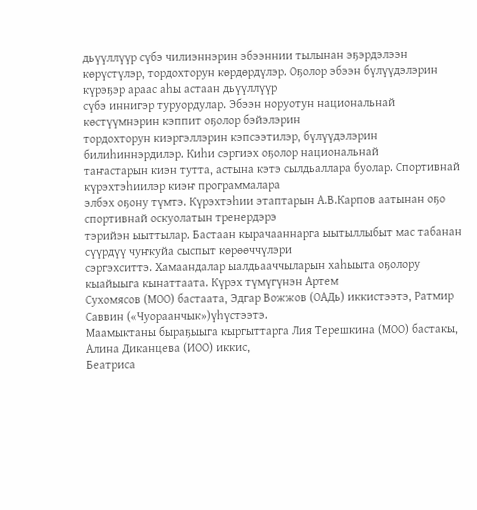дьүүллүүр сүбэ чилиэннэрин эбээннии тылынан эҕэрдэлээн
көрүстүлэр, тордохторун көрдөрдүлэр. Оҕолор эбээн бүлүүдэлэрин күрэҕэр араас аһы астаан дьүүллүүр
сүбэ иннигэр туруордулар. Эбээн норуотун национальнай көстүүмнэрин кэппит оҕолор бэйэлэрин
тордохторун киэргэллэрин кэпсээтилэр, бүлүүдэлэрин билиһиннэрдилэр. Киһи сэргиэх оҕолор национальнай
таҥастарын киэн тутта, астына кэтэ сылдьаллара буолар. Спортивнай күрэхтэһиилэр киэҥ программалара
элбэх оҕону түмтэ. Күрэхтэһии этаптарын А.В.Карпов аатынан оҕо спортивнай оскуолатын тренердэрэ
тэрийэн ыыттылар. Бастаан кырачааннарга ыытыллыбыт мас табанан сүүрдүү чуҥкуйа сыспыт көрөөччүлэри
сэргэхситтэ. Хамаандалар ыалдьааччыларын хаһыыта оҕолору кыайыыга кынаттаата. Күрэх түмүгүнэн Артем
Сухомясов (МОО) бастаата, Эдгар Вожжов (ОАДь) иккистээтэ, Ратмир Саввин («Чуораанчык»)үһүстээтэ.
Маамыктаны быраҕыыга кыргыттарга Лия Терешкина (МОО) бастакы, Алина Диканцева (ИОО) иккис,
Беатриса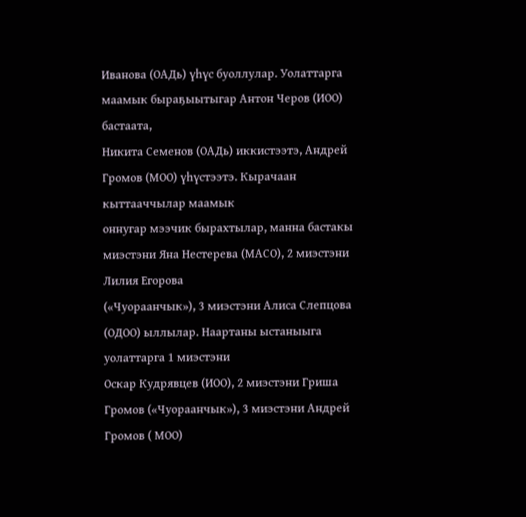Иванова (ОАДь) үһүс буоллулар. Уолаттарга маамык быраҕыытыгар Антон Черов (ИОО) бастаата,
Никита Семенов (ОАДь) иккистээтэ, Андрей Громов (МОО) үһүстээтэ. Кырачаан кыттааччылар маамык
оннугар мээчик бырахтылар, манна бастакы миэстэни Яна Нестерева (МАСО), 2 миэстэни Лилия Егорова
(«Чуораанчык»), 3 миэстэни Алиса Слепцова (ОДОО) ыллылар. Наартаны ыстаныыга уолаттарга 1 миэстэни
Оскар Кудрявцев (ИОО), 2 миэстэни Гриша Громов («Чуораанчык»), 3 миэстэни Андрей Громов ( МОО)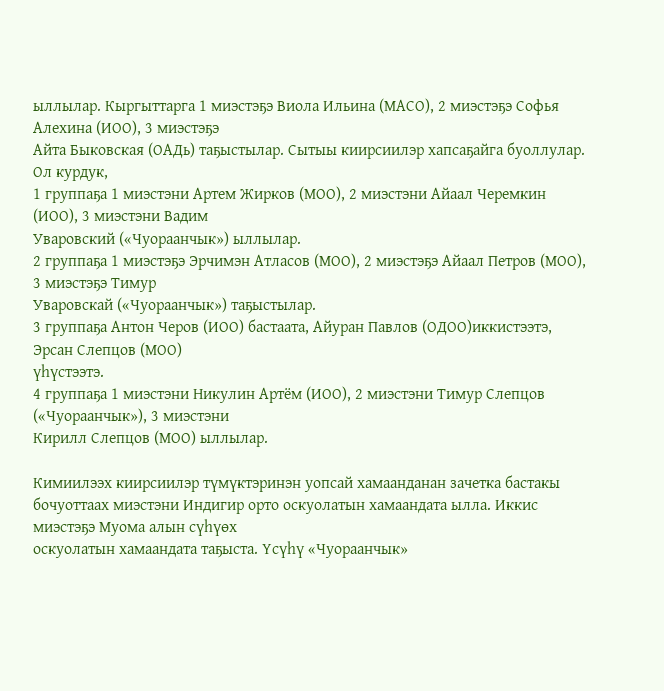ыллылар. Кыргыттарга 1 миэстэҕэ Виола Ильина (МАСО), 2 миэстэҕэ Софья Алехина (ИОО), 3 миэстэҕэ
Айта Быковская (ОАДь) таҕыстылар. Сытыы киирсиилэр хапсаҕайга буоллулар. Ол курдук,
1 группаҕа 1 миэстэни Артем Жирков (МОО), 2 миэстэни Айаал Черемкин (ИОО), 3 миэстэни Вадим
Уваровский («Чуораанчык») ыллылар.
2 группаҕа 1 миэстэҕэ Эрчимэн Атласов (МОО), 2 миэстэҕэ Айаал Петров (МОО), 3 миэстэҕэ Тимур
Уваровскай («Чуораанчык») таҕыстылар.
3 группаҕа Антон Черов (ИОО) бастаата, Айуран Павлов (ОДОО)иккистээтэ, Эрсан Слепцов (МОО)
үһүстээтэ.
4 группаҕа 1 миэстэни Никулин Артём (ИОО), 2 миэстэни Тимур Слепцов («Чуораанчык»), 3 миэстэни
Кирилл Слепцов (МОО) ыллылар.

Кимиилээх киирсиилэр түмүктэринэн уопсай хамаанданан зачетка бастакы
бочуоттаах миэстэни Индигир орто оскуолатын хамаандата ылла. Иккис миэстэҕэ Муома алын сүһүөх
оскуолатын хамаандата таҕыста. Үсүһү «Чуораанчык»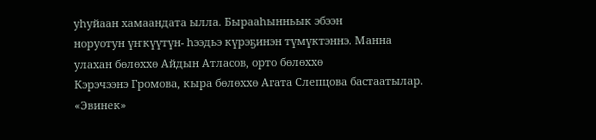уһуйаан хамаандата ылла. Бырааһынньык эбээн
норуотун үҥкүүтүн- һээдьэ күрэҕинэн түмүктэннэ. Манна улахан бөлөххө Айдын Атласов, орто бөлөххө
Кэрэчээнэ Громова, кыра бөлөххө Агата Слепцова бастаатылар. «Эвинек»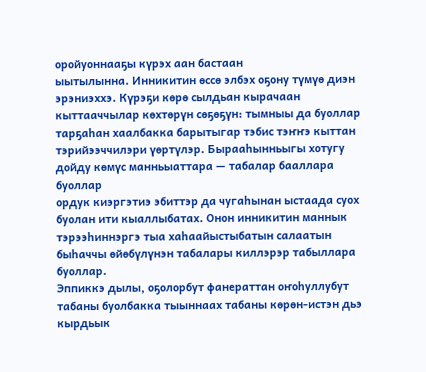оройуоннааҕы күрэх аан бастаан
ыытылынна. Инникитин өссө элбэх оҕону түмүө диэн эрэниэххэ. Күрэҕи көрө сылдьан кырачаан
кыттааччылар көхтөрүн сөҕөҕүн: тымныы да буоллар тарҕаһан хаалбакка барытыгар тэбис тэҥҥэ кыттан
тэрийээччилэри үөртүлэр. Бырааһынньыгы хотугу дойду көмүс манньыаттара — табалар бааллара буоллар
ордук киэргэтиэ эбиттэр да чугаһынан ыстаада суох буолан ити кыаллыбатах. Онон инникитин маннык
тэрээһиннэргэ тыа хаһаайыстыбатын салаатын быһаччы өйөбүлүнэн табалары киллэрэр табыллара буоллар.
Эппиккэ дылы, оҕолорбут фанераттан оҥоһуллубут табаны буолбакка тыыннаах табаны көрөн-истэн дьэ
кырдьык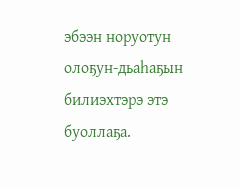эбээн норуотун олоҕун-дьаһаҕын билиэхтэрэ этэ буоллаҕа.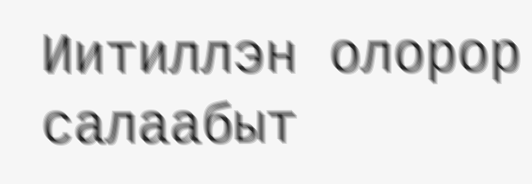Иитиллэн олорор салаабыт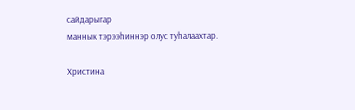сайдарыгар
маннык тэрээһиннэр олус туһалаахтар.

Христина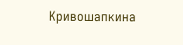Кривошапкина